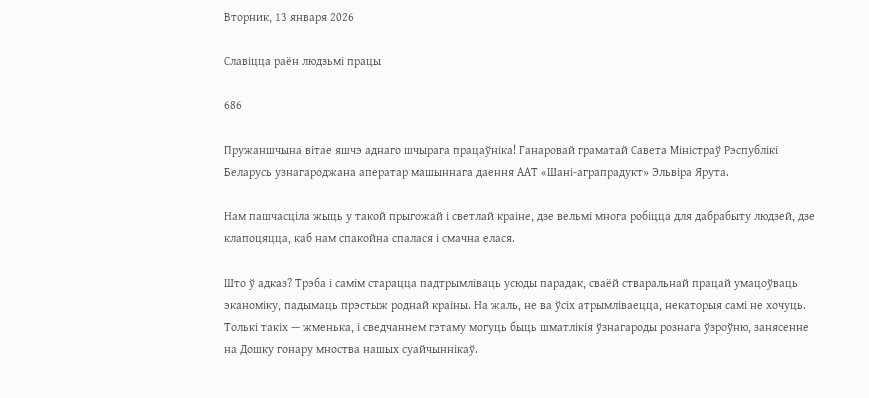Вторник, 13 января 2026

Славіцца раён людзьмі працы

686

Пружаншчына вітае яшчэ аднаго шчырага працаўніка! Ганаровай граматай Савета Міністраў Рэспублікі Беларусь узнагароджана аператар машыннага даення ААТ «Шані-аграпрадукт» Эльвіра Ярута.

Нам пашчасціла жыць у такой прыгожай і светлай краіне, дзе вельмі многа робіцца для дабрабыту людзей, дзе клапоцяцца, каб нам спакойна спалася і смачна елася.

Што ў адказ? Трэба і самім старацца падтрымліваць усюды парадак, сваёй стваральнай працай умацоўваць эканоміку, падымаць прэстыж роднай краіны. На жаль, не ва ўсіх атрымліваецца, некаторыя самі не хочуць. Толькі такіх — жменька, і сведчаннем гэтаму могуць быць шматлікія ўзнагароды рознага ўзроўню, занясенне на Дошку гонару мноства нашых суайчыннікаў.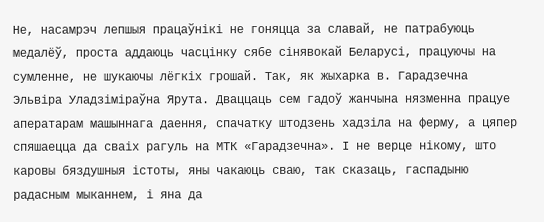Не, насамрэч лепшыя працаўнікі не гоняцца за славай, не патрабуюць медалёў, проста аддаюць часцінку сябе сінявокай Беларусі, працуючы на сумленне, не шукаючы лёгкіх грошай. Так, як жыхарка в. Гарадзечна Эльвіра Уладзіміраўна Ярута. Дваццаць сем гадоў жанчына нязменна працуе аператарам машыннага даення, спачатку штодзень хадзіла на ферму, а цяпер спяшаецца да сваіх рагуль на МТК «Гарадзечна». І не верце нікому, што каровы бяздушныя істоты, яны чакаюць сваю, так сказаць, гаспадыню радасным мыканнем, і яна да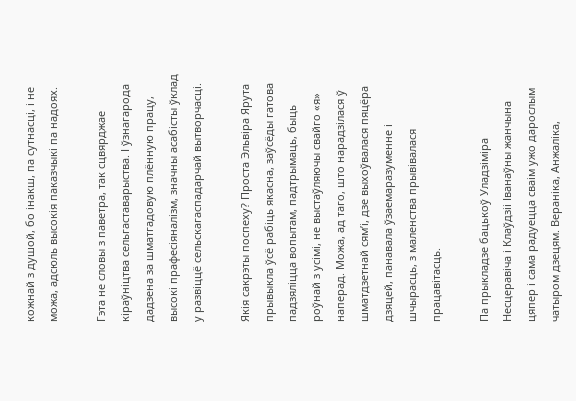кожнай з душой, бо інакш, па сутнасці, і не можа, адсюль высокія паказчыкі па надоях.

Гэта не словы з паветра, так сцвярджае кіраўніцтва сельгаставарыства. І ўзнагарода дадзена за шматгадовую плённую працу, высокі прафесіяналізм, значны асабісты ўклад у развіццё сельскагаспадарчай вытворчасці.

Якія сакрэты поспеху? Проста Эльвіра Ярута прывыкла ўсё рабіць якасна, заўсёды гатова падзяліцца вопытам, падтрымаць, быць роўнай з усімі, не выстаўляючы свайго «я» наперад. Можа, ад таго, што нарадзілася ў шматдзетнай сям’і, дзе выхоўвалася пяцёра дзяцей, панавала ўзаемаразуменне і шчырасць, з маленства прывівалася працавітасць.

Па прыкладзе бацькоў Уладзіміра Несцеравіча і Клаўдзіі Іванаўны жанчына цяпер і сама радуецца сваім ужо дарослым чатыром дзецям. Вераніка, Анжаліка,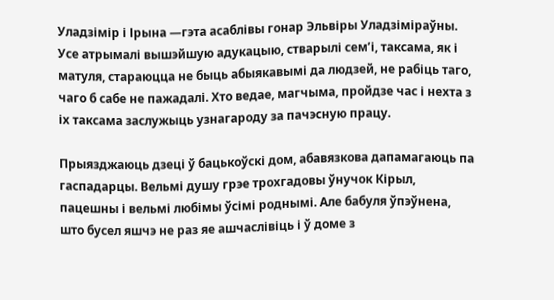Уладзімір і Ірына —гэта асаблівы гонар Эльвіры Уладзіміраўны. Усе атрымалі вышэйшую адукацыю, стварылі сем’і, таксама, як і матуля, стараюцца не быць абыякавымі да людзей, не рабіць таго, чаго б сабе не пажадалі. Хто ведае, магчыма, пройдзе час і нехта з іх таксама заслужыць узнагароду за пачэсную працу.

Прыязджаюць дзеці ў бацькоўскі дом, абавязкова дапамагаюць па гаспадарцы. Вельмі душу грэе трохгадовы ўнучок Кірыл, пацешны і вельмі любімы ўсімі роднымі. Але бабуля ўпэўнена, што бусел яшчэ не раз яе ашчаслівіць і ў доме з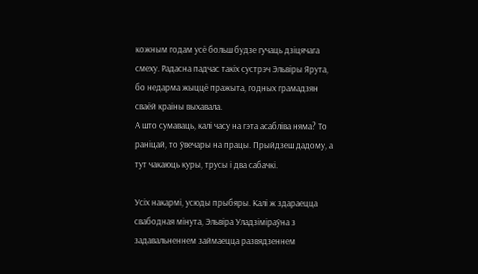кожным годам усё больш будзе гучаць дзіцячага смеху. Радасна падчас такіх сустрэч Эльвіры Ярута, бо недарма жыццё пражыта, годных грамадзян сваёй краіны выхавала.
А што сумаваць, калі часу на гэта асабліва няма? То раніцай, то ўвечары на працы. Прыйдзеш дадому, а тут чакаюць куры, трусы і два сабачкі.

Усіх накармі, усюды прыбяры. Калі ж здараецца свабодная мінута, Эльвіра Уладзіміраўна з задавальненнем займаецца развядзеннем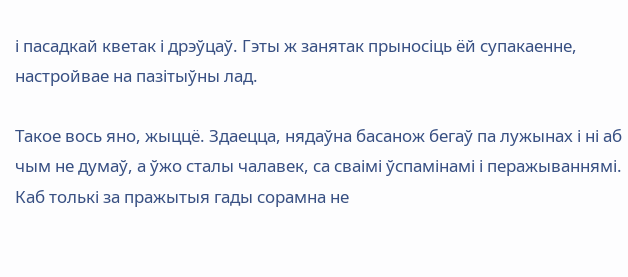і пасадкай кветак і дрэўцаў. Гэты ж занятак прыносіць ёй супакаенне, настройвае на пазітыўны лад.

Такое вось яно, жыццё. Здаецца, нядаўна басанож бегаў па лужынах і ні аб чым не думаў, а ўжо сталы чалавек, са сваімі ўспамінамі і перажываннямі. Каб толькі за пражытыя гады сорамна не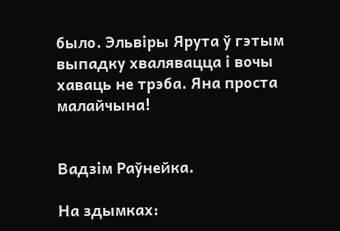было. Эльвіры Ярута ў гэтым выпадку хвалявацца і вочы хаваць не трэба. Яна проста малайчына!


Вадзім Раўнейка.

На здымках: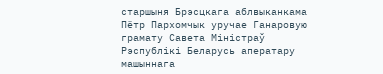старшыня Брэсцкага аблвыканкама Пётр Пархомчык уручае Ганаровую грамату Савета Міністраў Рэспублікі Беларусь аператару машыннага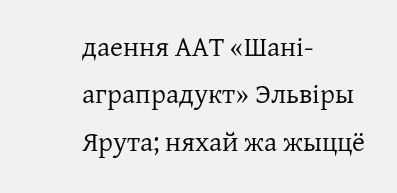даення ААТ «Шані-аграпрадукт» Эльвіры Ярута; няхай жа жыццё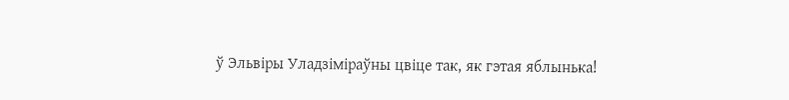ў Эльвіры Уладзіміраўны цвіце так, як гэтая яблынька!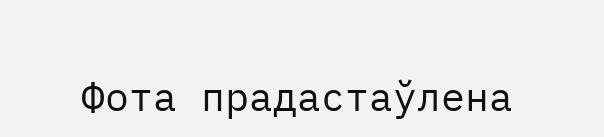Фота прадастаўлена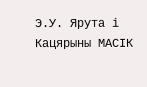Э.У. Ярута і Кацярыны МАСІК